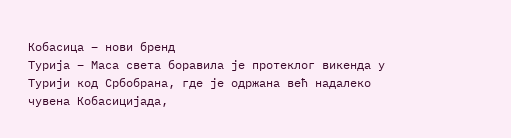Кобасица – нови бренд
Турија – Маса света боравила је протеклог викенда у Турији код Србобрана, где је одржана већ надалеко чувена Кобасицијада,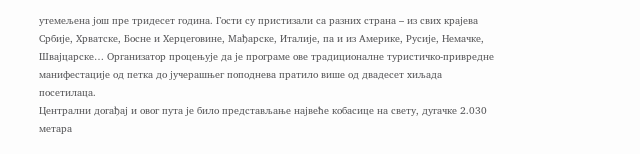утемељена још пре тридесет година. Гости су пристизали са разних страна – из свих крајева Србије, Хрватске, Босне и Херцеговине, Мађарске, Италије, па и из Америке, Русије, Немачке, Швајцарске… Организатор процењује да је програме ове традиционалне туристичко-привредне манифестације од петка до јучерашњег поподнева пратило више од двадесет хиљада посетилаца.
Централни догађај и овог пута је било представљање највеће кобасице на свету, дугачке 2.030 метара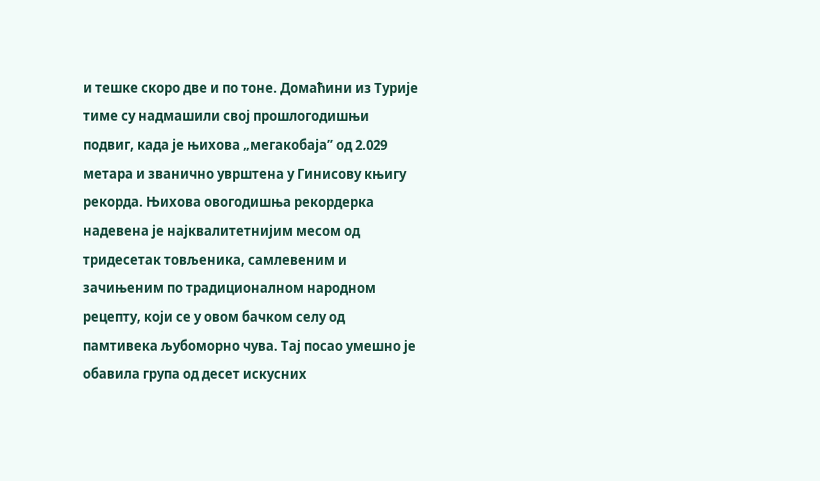и тешке скоро две и по тоне. Домаћини из Турије тиме су надмашили свој прошлогодишњи подвиг, када је њихова „мегакобаја” од 2.029 метара и званично уврштена у Гинисову књигу рекорда. Њихова овогодишња рекордерка надевена је најквалитетнијим месом од тридесетак товљеника, самлевеним и зачињеним по традиционалном народном рецепту, који се у овом бачком селу од памтивека љубоморно чува. Тај посао умешно је обавила група од десет искусних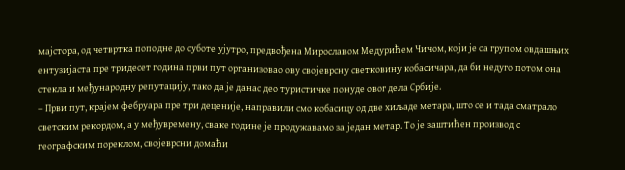мајстора, од четвртка поподне до суботе ујутро, предвођена Мирославом Медурићем Чичом, који је са групом овдашњих ентузијаста пре тридесет година први пут организовао ову својеврсну светковину кобасичара, да би недуго потом она стекла и међународну репутацију, тако да је данас део туристичке понуде овог дела Србије.
– Први пут, крајем фебруара пре три деценије, направили смо кобасицу од две хиљаде метара, што се и тада сматрало светским рекордом, а у међувремену, сваке године је продужавамо за један метар. То је заштићен производ с географским пореклом, својеврсни домаћи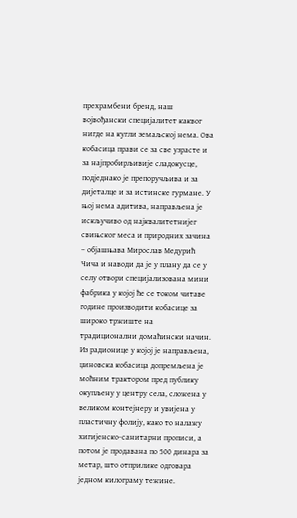прехрамбени бренд, наш војвођански специјалитет каквог нигде на кугли земаљској нема. Ова кобасица прави се за све узрасте и за најпробирљивије сладокусце, подједнако је препоручљива и за дијеталце и за истинске гурмане. У њој нема адитива, направљена је искључиво од најквалитетнијег свињског меса и природних зачина – објашњава Мирослав Медурић Чича и наводи да је у плану да се у селу отвори специјализована мини фабрика у којој ће се током читаве године производити кобасице за широко тржиште на традиционални домаћински начин.
Из радионице у којој је направљена, џиновска кобасица допремљена је моћним трактором пред публику окупљену у центру села, сложена у великом контејнеру и увијена у пластичну фолију, како то налажу хигијенско-санитарни прописи, а потом је продавана по 500 динара за метар, што отприлике одговара једном килограму тежине.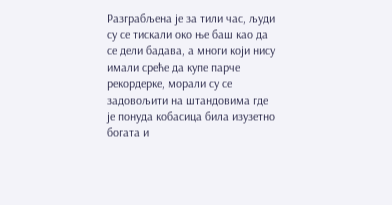Разграбљена је за тили час, људи су се тискали око ње баш као да се дели бадава, а многи који нису имали среће да купе парче рекордерке, морали су се задовољити на штандовима где је понуда кобасица била изузетно богата и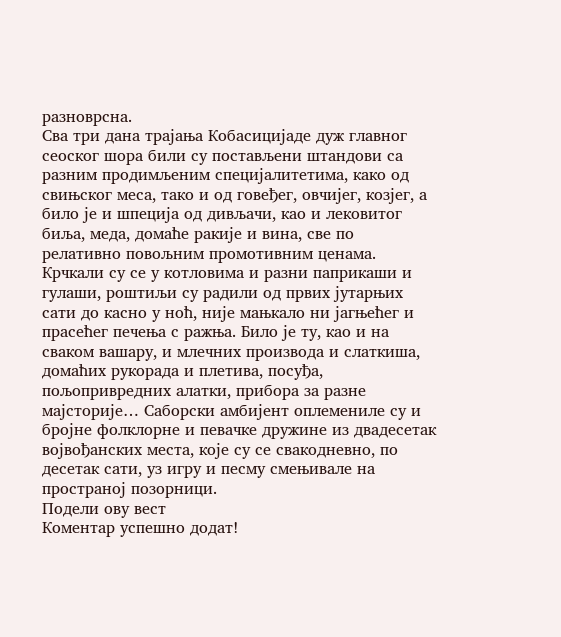разноврсна.
Сва три дана трајања Кобасицијаде дуж главног сеоског шора били су постављени штандови са разним продимљеним специјалитетима, како од свињског меса, тако и од говеђег, овчијег, козјег, а било је и шпеција од дивљачи, као и лековитог биља, меда, домаће ракије и вина, све по релативно повољним промотивним ценама. Крчкали су се у котловима и разни паприкаши и гулаши, роштиљи су радили од првих јутарњих сати до касно у ноћ, није мањкало ни јагњећег и прасећег печења с ражња. Било је ту, као и на сваком вашару, и млечних производа и слаткиша, домаћих рукорада и плетива, посуђа, пољопривредних алатки, прибора за разне мајсторије… Саборски амбијент оплемениле су и бројне фолклорне и певачке дружине из двадесетак војвођанских места, које су се свакодневно, по десетак сати, уз игру и песму смењивале на пространој позорници.
Подели ову вест
Комeнтар успeшно додат!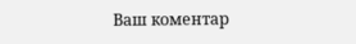Ваш комeнтар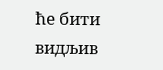ћe бити видљив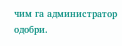чим га администратор одобри.